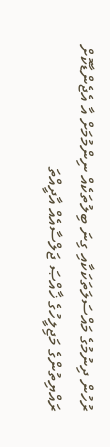ރުހުން ދިނުމުގެ މައްސަލަތަކަކާއި ގިނަ ބިލުތަކެއް ނިންމުމަށް އާ އެޖެންޑާކޮށް ރައްޔިތުންގެ މަޖިލީހުގެ ޚާއްޞަ ޖަލްސާއެއް އާދީއްތަ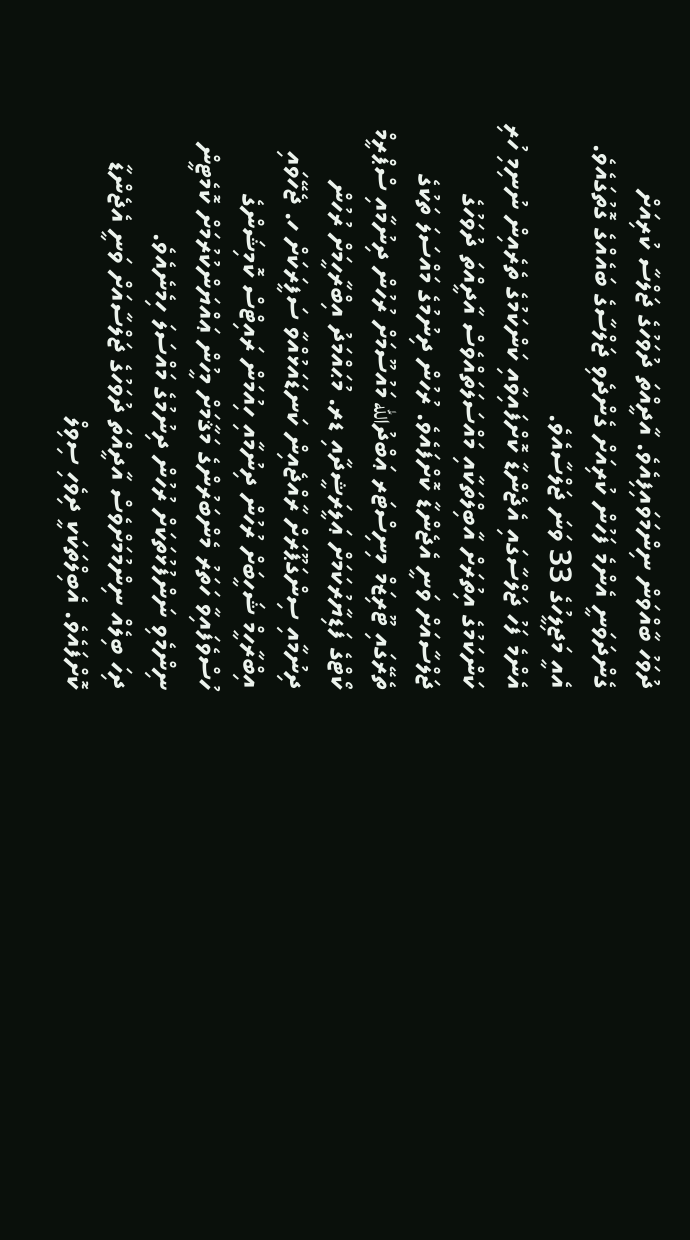ދުވަހު ބާއްވަން ނިންމަވައިފިއެވެ. އާދީއްތަ ދުވަހުގެ ޖަލްސާ ކުރިއަށް ގެންދަވަނީ އެންމެ ފަހުން ކުރިއަށް ގެންދެވި ޖަލްސާގެ ބައެއްގެ ގޮތުގައެވެ. އެއީ މަޖިލީހުގެ 33 ވަނަ ޖަލްސާއެވެ.
އެންމެ ފަހު ޖަލްސާގައި އެޖެންޑާ ކޮށްފައިވާއި ކަންކަމުގެ ތެރެއިން ނުނިމި ހުރި ކަންކަމުގެ އިތުރަށް އާބިލްތަކާއި މައްސަލަތައްވެސް އާދީއްތަ ދުވަހުގެ ޖަލްސާއަށް ވަނީ އެޖެންޑާ ކޮށްފައެވެ. ރުހުން ދިނުމުގެ މައްސަލަ ތަކުގެ ތެރޭގައި ޓޫރިޒަމް މިނިސްޓަރ ޢަބްދުالله މައުސޫމަށް ރުހުން ދިނުމާއި ސްޕްރީމް ކޯޓްގެ ފަޑިޔާރުކަމަށް ޢަލީރަޝީދާއި ޑރ. މުޙައްމަދު އިބްރާހީމަށް ރުހުން ދިނުމާއި ސިންގަޕޫރަށް ރާއްޖެއިން ކަނޑައަޅުއްވާ ސަފީރަކަށް ހ. ޖެހޭވައި އިބްރާހީމް ޝަހީބަށް ރުހުން ދިނުމާއި ހިއުމަން ރައިޓްސް ކޮމިޝަންގެ ހުސްވެފައިވާ ހަތަރު މެންބަރުންގެ މަޤާމަށް މީހުން ޢައްޔަންކުރުމަށް ކޮމެޓީން ނިންމެވި ނަންފުޅުތަކަށް ރުހުން ދިނުމުގެ މައްސަލަ ހިމެނެއެވެ.
ދިހަ ބިލެއް ނިންމުމަށްވެސް އާދީއްތަ ދުވަހުގެ ޖަލްސާއަށް ވަނީ އެޖެންޑާ ކޮށްފައެވެ. އެބިލްތަކަކީ ދިވެހި ސިވިލް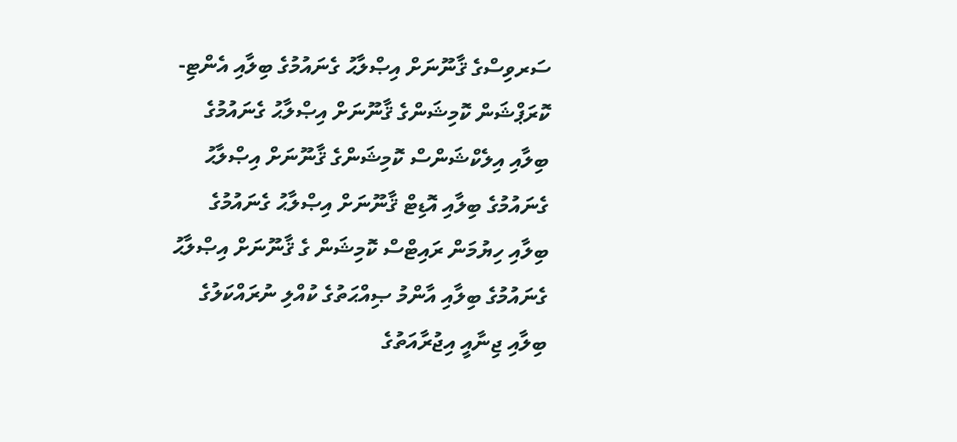ސަރވިސްގެ ޤާނޫނަށް އިޞްލާޙު ގެނައުމުގެ ބިލާއި އެންޓި-ކޮރަޕްޝަން ކޮމިޝަންގެ ޤާނޫނަށް އިޞްލާޙު ގެނައުމުގެ ބިލާއި އިލެކްޝަންސް ކޮމިޝަންގެ ޤާނޫނަށް އިޞްލާޙު ގެނައުމުގެ ބިލާއި އޮޑިޓް ޤާނޫނަށް އިޞްލާޙު ގެނައުމުގެ ބިލާއި ހިޔުމަން ރައިޓްސް ކޮމިޝަން ގެ ޤާނޫނަށް އިޞްލާޙު ގެނައުމުގެ ބިލާއި އާންމު ޞިއްޙަތުގެ ކުއްލި ނުރައްކަލުގެ ބިލާއި ޖިނާއީ އިޖުރާއަތުގެ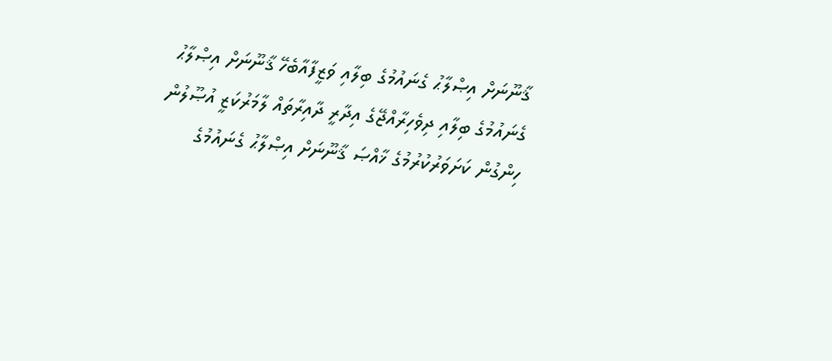ޤާނޫނަށް އިޞްލާޙު ގެނައުމުގެ ބިލާއި ވަޒީފާއާބެހޭ ޤާނޫނަށް އިޞްލާޙު ގެނައުމުގެ ބިލާއި ދިވެހިރާއްޖޭގެ އިދާރީ ދާއިރާތައް ލާމަރުކަޒީ އުޞޫލުން ހިންގުން ކަށަވަރުކުރުމުގެ ޚާއްޞަ ޤާނޫނަށް އިޞްލާޙު ގެނައުމުގެ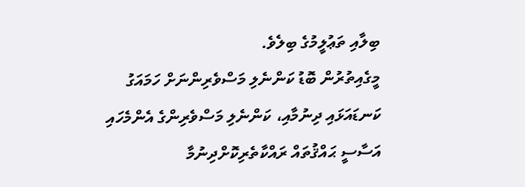ބިލާއި ތަޢުލީމުގެ ބިލެވެ.
މީގެއިތުރުން ބޮޑު ކަންނެލި މަސްވެރިންނަށް ހަމައަގު ކަނޑައަޅައި ދިނުމާއި، ކަންނެލި މަސްވެރިންގެ އެންމެހައި އަސާސީ ޙައްޤުތައް ރައްކާތެރިކޮށްދިނުމާ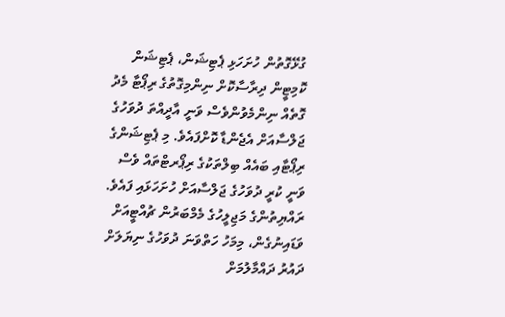ގުޅޭގޮތުން ހުށަހަޅި ޕެޓިޝަން، ޕެޓިޝަން ކޮމިޓީން ދިރާސާކޮށް ނިންމިގޮތުގެ ރިޕޯޓާ މެދު ގޮތެއް ނިންމެވުންވެސް ވަނީ އާދީއްތަ ދުވަހުގެ ޖަލްސާއަށް އެޖެންޑާ ކޮށްފައެވެ. މި ޕެޓިޝަންގެ ރިޕޯޓާއި ބައެއް ބިލްތަކުގެ ރިޕޯރޓްތައް ވެސް ވަނީ ކުރީ ދުވަހުގެ ޖަލްސާއަށް ހުށަހަޅައި ފައެވެ.
ރައްޔިތުންގެ މަޖިލީހުގެ މެމްބަރުން ޗުއްޓީއަށް ވަޑައިނުގެން، މިމަހު ހަތްވަނަ ދުވަހުގެ ނިޔަލަށް ދައުރު ދައްމާލުމަށް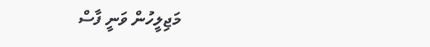މަޖިލީހުން ވަނީ ފާސް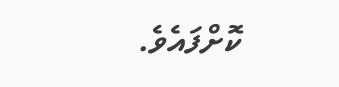ކޮށްފައެވެ.